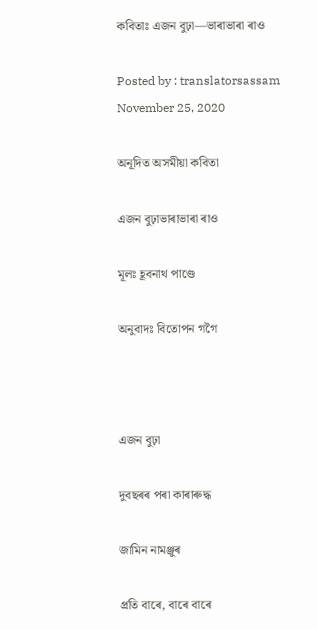কবিতাঃ এজন বুঢ়া—ভাৰাভাৰা ৰাও

Posted by : translatorsassam
November 25, 2020

অনূদিত অসমীয়া কবিতা

এজন বুঢ়াভাৰাভাৰা ৰাও

মূলঃ হূবনাথ পাণ্ডে

অনুবাদঃ বিতোপন গগৈ



এজন বুঢ়া

দুবছৰৰ পৰা কাৰাৰুদ্ধ

জামিন নামঞ্জুৰ

প্ৰতি বাৰে, বাৰে বাৰে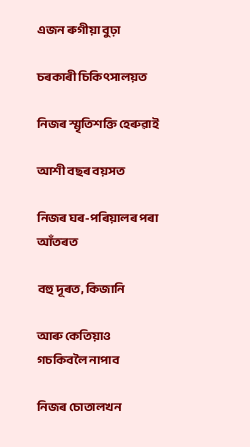এজন ৰুগীয়া বুঢ়া

চৰকাৰী চিকিৎসালয়ত

নিজৰ স্মৃতিশক্তি হেৰুৱাই

আশী বছৰ বয়সত

নিজৰ ঘৰ-পৰিয়ালৰ পৰা আঁতৰত

বহু দূৰত, কিজানি

আৰু কেতিয়াও গচকিবলৈ নাপাব

নিজৰ চোতালখন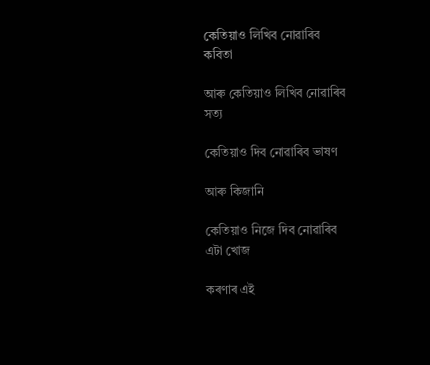কেতিয়াও লিখিব নোৱাৰিব
কবিতা

আৰু কেতিয়াও লিখিব নোৱাৰিব
সত্য

কেতিয়াও দিব নোৱাৰিব ভাষণ

আৰু কিজানি

কেতিয়াও নিজে দিব নোৱাৰিব
এটা খোজ

কৰণাৰ এই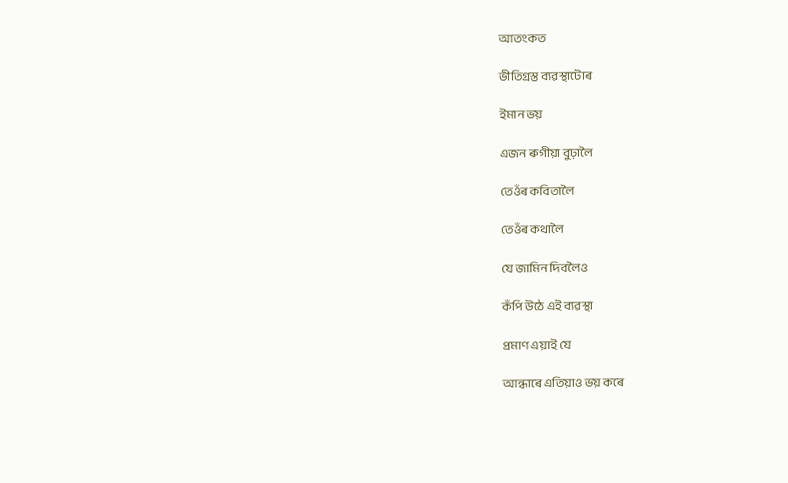আতংকত

ভীতিগ্ৰস্ত ব্যৱস্থাটোৰ

ইমান ভয়

এজন ৰুগীয়া বুঢ়ালৈ

তেওঁৰ কবিতালৈ

তেওঁৰ কথালৈ

যে জামিন দিবলৈও

কঁপি উঠে এই ব্যৱস্থা

প্ৰমাণ এয়াই যে

আন্ধাৰে এতিয়াও ভয় কৰে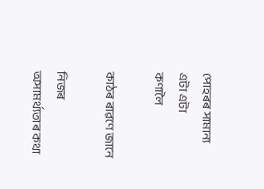পোহৰৰ সামান্য এটা এটা
কণালৈ

কাঠৰ ৰাৱণে জানে

নিজৰ অসামৰ্থ্যতাৰ কথা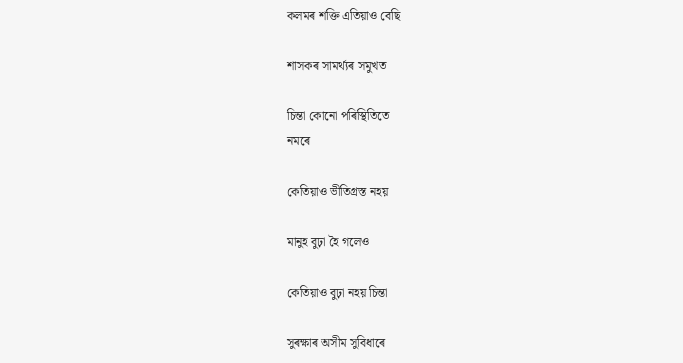কলমৰ শক্তি এতিয়াও বেছি

শাসকৰ সামৰ্থ্যৰ সমুখত

চিন্তা কোনো পৰিস্থিতিতে
নমৰে

কেতিয়াও ভীতিগ্ৰস্ত নহয়

মানুহ বুঢ়া হৈ গলেও

কেতিয়াও বুঢ়া নহয় চিন্তা

সুৰক্ষাৰ অসীম সুবিধাৰে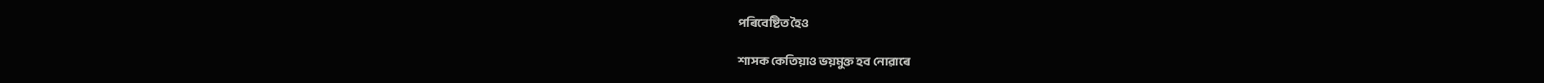পৰিবেষ্টিত হৈও

শাসক কেতিয়াও ভয়মুক্ত হব নোৱাৰে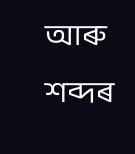আৰু শব্দৰ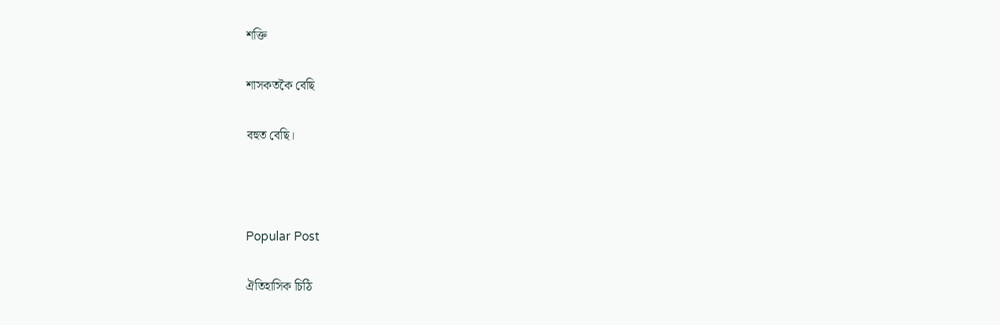শক্তি

শাসকতকৈ বেছি

বহুত বেছি।



Popular Post

ঐতিহাসিক চিঠি